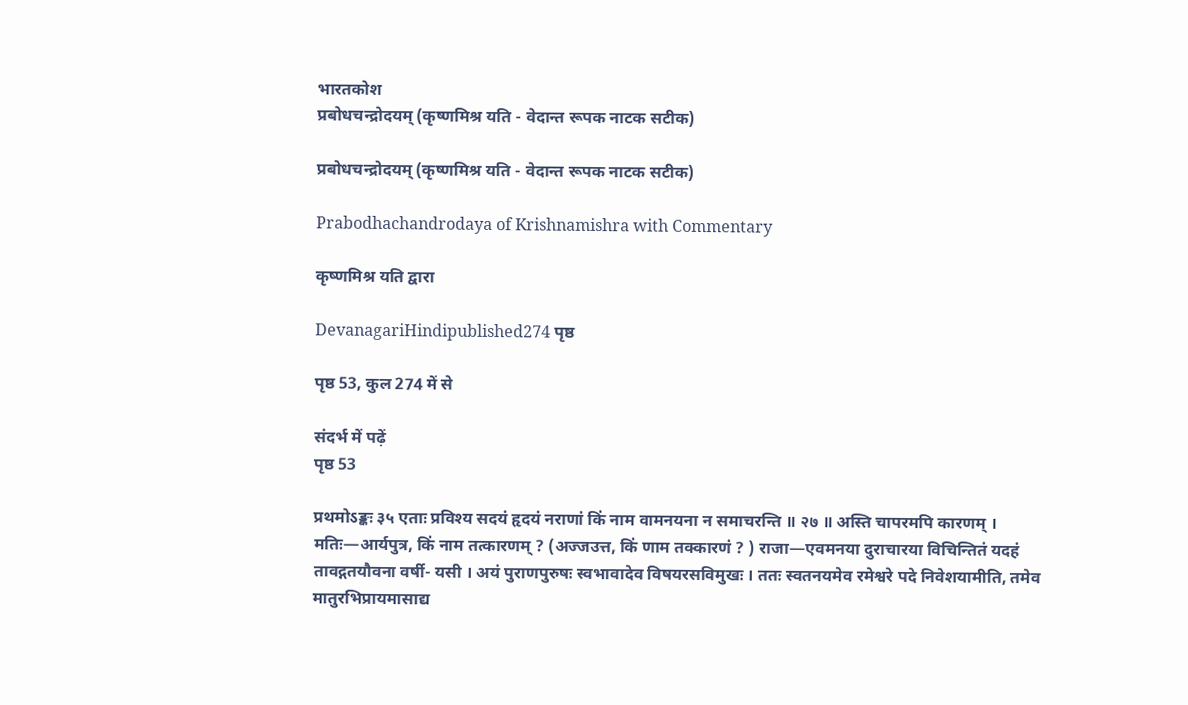भारतकोश
प्रबोधचन्द्रोदयम् (कृष्णमिश्र यति - वेदान्त रूपक नाटक सटीक)

प्रबोधचन्द्रोदयम् (कृष्णमिश्र यति - वेदान्त रूपक नाटक सटीक)

Prabodhachandrodaya of Krishnamishra with Commentary

कृष्णमिश्र यति द्वारा

DevanagariHindipublished274 पृष्ठ

पृष्ठ 53, कुल 274 में से

संदर्भ में पढ़ें
पृष्ठ 53

प्रथमोऽङ्कः ३५ एताः प्रविश्य सदयं हृदयं नराणां किं नाम वामनयना न समाचरन्ति ॥ २७ ॥ अस्ति चापरमपि कारणम् । मतिः—आर्यपुत्र, किं नाम तत्कारणम् ? (अज्जउत्त, किं णाम तक्कारणं ? ) राजा—एवमनया दुराचारया विचिन्तितं यदहं तावद्गतयौवना वर्षी- यसी । अयं पुराणपुरुषः स्वभावादेव विषयरसविमुखः । ततः स्वतनयमेव रमेश्वरे पदे निवेशयामीति, तमेव मातुरभिप्रायमासाद्य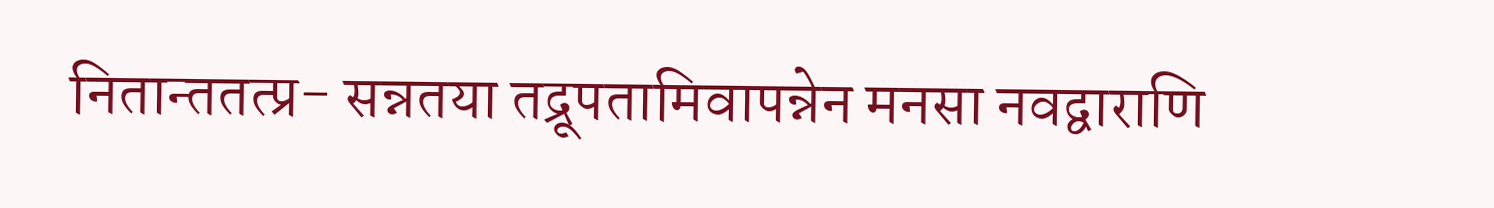नितान्ततत्प्र- सन्नतया तद्रूपतामिवापन्नेन मनसा नवद्वाराणि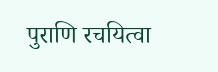पुराणि रचयित्वा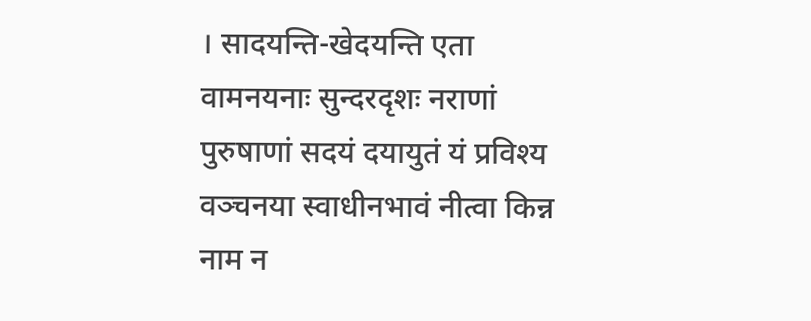। सादयन्ति-खेदयन्ति एता वामनयनाः सुन्दरदृशः नराणां पुरुषाणां सदयं दयायुतं यं प्रविश्य वञ्चनया स्वाधीनभावं नीत्वा किन्न नाम न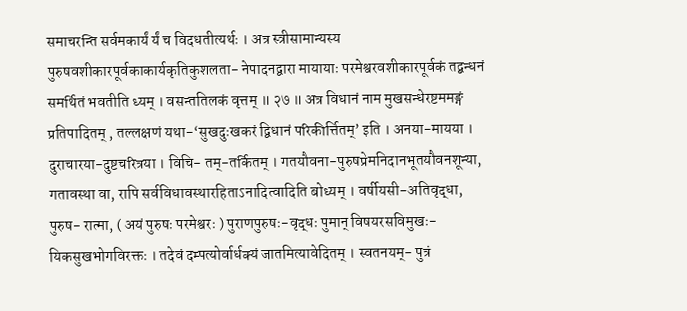समाचरन्ति सर्वमकार्यं र्यं च विदधतीत्यर्थः । अत्र स्त्रीसामान्यस्य पुरुषवशीकारपूर्वकाकार्यकृतिकुशलता- नेपादनद्वारा मायायाः परमेश्वरवशीकारपूर्वकं तद्बन्धनं समर्थितं भवतीति ध्यम् । वसन्ततिलकं वृत्तम् ॥ २७ ॥ अत्र विधानं नाम मुखसन्धेरष्टममङ्गं प्रतिपादितम् , तल्लक्षणं यथा-‘सुखदुःखकरं द्विधानं परिकीर्त्तितम्’ इति । अनया-मायया । दुराचारया-दुष्टचरित्रया । विचि- तम्-तर्कितम् । गतयौवना-पुरुषप्रेमनिदानभूतयौवनशून्या, गतावस्था वा, रापि सर्वविधावस्थारहिताऽनादित्वादिति बोध्यम् । वर्षीयसी-अतिवृद्धा, पुरुष- रात्मा, ( अयं पुरुषः परमेश्वरः ) पुराणपुरुषः-वृद्धः पुमान् विषयरसविमुखः- यिकसुखभोगविरक्तः । तदेवं दम्पत्योर्वार्धक्यं जातमित्यावेदितम् । स्वतनयम्- पुत्रं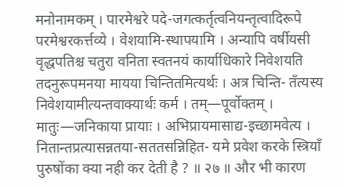मनोनामकम् । पारमेश्वरे पदे-जगत्कर्तृत्वनियन्तृत्वादिरूपे परमेश्वरकर्त्तव्ये । वेशयामि-स्थापयामि । अन्यापि वर्षीयसी वृद्धपतिश्च चतुरा वनिता स्वतनयं कार्याधिकारे निवेशयति तदनुरूपमनया मायया चिन्तितमित्यर्थः । अत्र चिन्ति- तँत्यस्य निवेशयामीत्यन्तवाक्यार्थः कर्म । तम्—पूर्वोक्तम् । मातुः—जनिकाया प्रायाः । अभिप्रायमासाद्य-इच्छामवेत्य । नितान्तप्रत्यासन्नतया-सततसन्निहित- यमे प्रवेश करके स्त्रियाँ पुरुषोंका क्या नही कर देती है ? ॥ २७ ॥ और भी कारण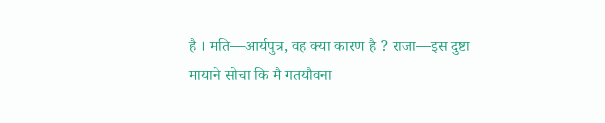है । मति—आर्यपुत्र, वह क्या कारण है ? राजा—इस दुष्टा मायाने सोचा कि मै गतयौवना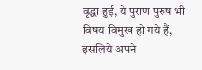वृद्धा हुई, ये पुराण पुरुष भी विषय विमुख हो गये हैं, इसलिये अपने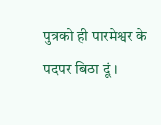पुत्रको ही पारमेश्वर के पदपर बिठा दूं ।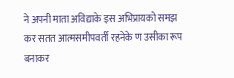ने अपनी माता अविद्याके इस अभिप्रायको समझ कर सतत आत्मसमीपवर्ती रहनेके ण उसीका रूप बनाकर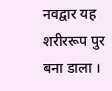नवद्वार यह शरीररूप पुर बना डाला ।